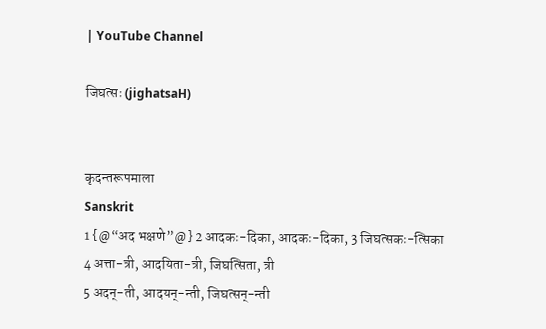| YouTube Channel

जिघत्सः (jighatsaH)


कृदन्तरूपमाला
Sanskrit
1 {@“अद भक्षणे”@} 2 आदकः-दिका, आदकः-दिका, 3 जिघत्सकः-त्सिका
4 अत्ता-त्री, आदयिता-त्री, जिघत्सिता, त्री
5 अदन्-ती, आदयन्-न्ती, जिघत्सन्-न्ती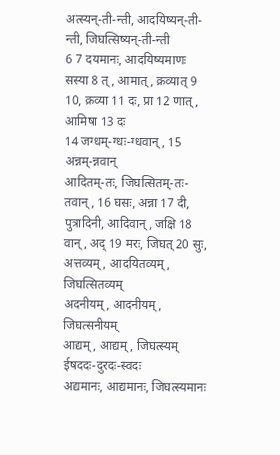अत्स्यन्-ती-न्ती, आदयिष्यन्-ती-न्ती, जिघत्सिष्यन्-ती-न्ती
6 7 दयमानः, आदयिष्यमाणः
सस्या 8 त्, आमात्, क्रव्यात् 9 10, क्रव्या 11 दः, प्रा 12 णात्, आमिषा 13 दः
14 जग्धम्-ग्धः-ग्धवान्, 15 अन्नम्-न्नवान्
आदितम्-तः, जिघत्सितम्-तः-तवान्, 16 घसः, अन्ना 17 दी, पुत्रादिनी, आदिवान्, जक्षि 18 वान्, अद् 19 मरः, जिघत् 20 सुः, अत्तव्यम्, आदयितव्यम्, जिघत्सितव्यम्
अदनीयम्, आदनीयम्, जिघत्सनीयम्
आद्यम्, आद्यम्, जिघत्स्यम्
ईषददः-दुरदः-स्वदः
अद्यमानः, आद्यमानः, जिघत्स्यमानः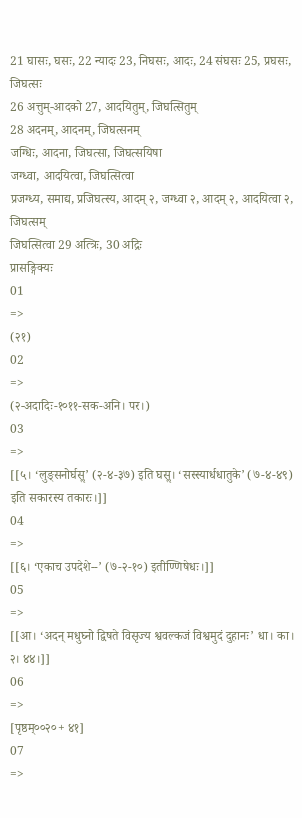21 घासः, घसः, 22 न्यादः 23, निघसः, आदः, 24 संघसः 25, प्रघसः, जिघत्सः
26 अत्तुम्-आदको 27, आदयितुम्, जिघत्सितुम्
28 अदनम्, आदनम्, जिघत्सनम्
जग्धिः, आदना, जिघत्सा, जिघत्सयिषा
जग्ध्वा, आदयित्वा, जिघत्सित्वा
प्रजग्ध्य, समाद्य, प्रजिघत्स्य, आदम् २, जग्ध्वा २, आदम् २, आदयित्वा २, जिघत्सम्
जिघत्सित्वा 29 अत्त्रिः, 30 अद्रिः
प्रासङ्गिक्यः
01
=>
(२१)
02
=>
(२-अदादिः-१०११-सक-अनि। पर।)
03
=>
[[५। ‘लुङ्सनोर्घसॢ’ (२-४-३७) इति घसॢ। ‘सस्स्यार्धधातुके’ (७-४-४९) इति सकारस्य तकारः।]]
04
=>
[[६। ‘एकाच उपदेशे--’ (७-२-१०) इतीण्णिषेधः।]]
05
=>
[[आ। ‘अदन् मधुघ्नो द्विषते विसृज्य श्ववल्कजं विश्वमुदं दुहानः’ धा। का। २। ४४।]]
06
=>
[पृष्ठम्००२०+ ४१]
07
=>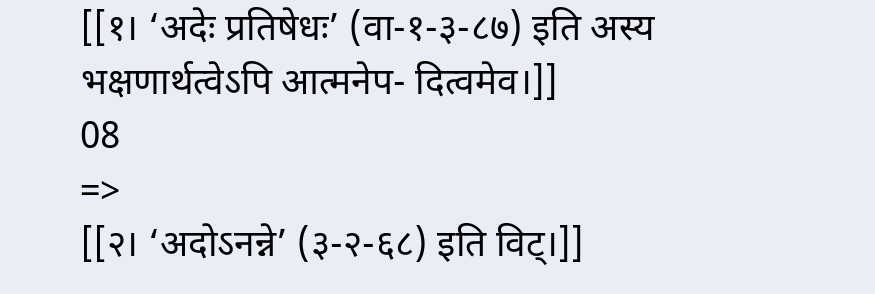[[१। ‘अदेः प्रतिषेधः’ (वा-१-३-८७) इति अस्य भक्षणार्थत्वेऽपि आत्मनेप- दित्वमेव।]]
08
=>
[[२। ‘अदोऽनन्ने’ (३-२-६८) इति विट्।]]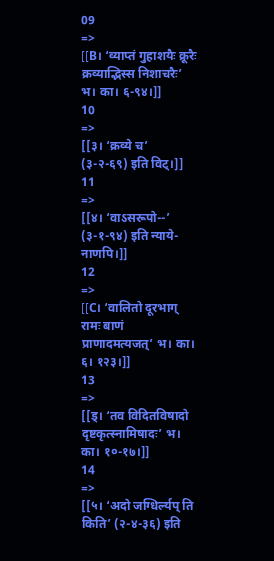09
=>
[[B। ‘व्याप्तं गुहाशयैः क्रूरैः क्रव्याद्भिस्स निशाचरैः’ भ। का। ६-९४।]]
10
=>
[[३। ‘क्रव्ये च’ (३-२-६९) इति विट्।]]
11
=>
[[४। ‘वाऽसरूपो--’ (३-१-९४) इति न्याये- नाणपि।]]
12
=>
[[C। ‘वालितो दूरभाग् रामः बाणं प्राणादमत्यजत्’ भ। का। ६। १२३।]]
13
=>
[[ड्। ‘तव विदितविषादो दृष्टकृत्स्नामिषादः’ भ। का। १०-१७।]]
14
=>
[[५। ‘अदो जग्धिर्ल्यप् ति किति’ (२-४-३६) इति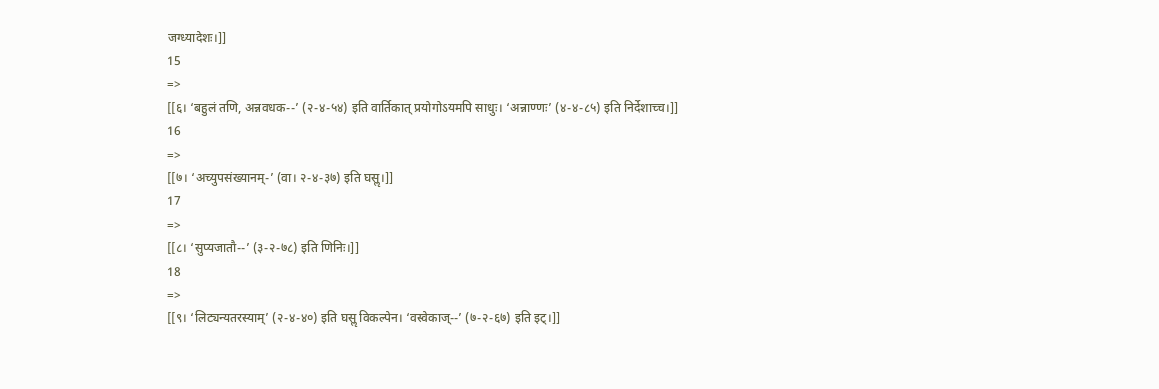जग्ध्यादेशः।]]
15
=>
[[६। ‘बहुलं तणि, अन्नवधक--’ (२-४-५४) इति वार्तिकात् प्रयोगोऽयमपि साधुः। ‘अन्नाण्णः’ (४-४-८५) इति निर्देशाच्च।]]
16
=>
[[७। ‘अच्युपसंख्यानम्-’ (वा। २-४-३७) इति घसॢ।]]
17
=>
[[८। ‘सुप्यजातौ--’ (३-२-७८) इति णिनिः।]]
18
=>
[[९। ‘लिट्यन्यतरस्याम्’ (२-४-४०) इति घसॢ विकल्पेन। ‘वस्वेकाज्--’ (७-२-६७) इति इट्।]]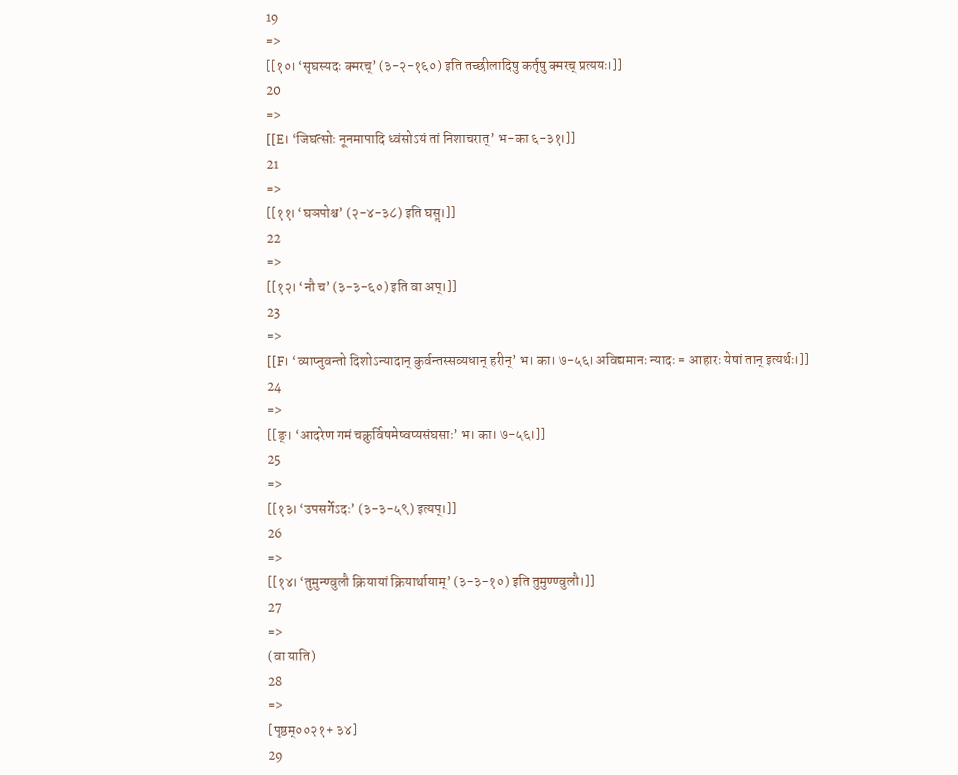19
=>
[[१०। ‘सृघस्यदः क्मरच्’ (३-२-१६०) इति तच्छीलादिषु कर्तृषु क्मरच् प्रत्ययः।]]
20
=>
[[E। ‘जिघत्सोः नूनमापादि ध्वंसोऽयं तां निशाचरात्’ भ-का ६-३१।]]
21
=>
[[११। ‘घञपोश्च’ (२-४-३८) इति घसॢ।]]
22
=>
[[१२। ‘नौ च’ (३-३-६०) इति वा अप्।]]
23
=>
[[F। ‘व्याप्नुवन्तो दिशोऽन्यादान् कुर्वन्तस्सव्यधान् हरीन्’ भ। का। ७-५६। अविद्यमानः न्यादः = आहारः येषां तान् इत्यर्थः।]]
24
=>
[[ङ्। ‘आदरेण गमं चक्रुर्विषमेष्वप्यसंघसाः’ भ। का। ७-५६।]]
25
=>
[[१३। ‘उपसर्गेऽदः’ (३-३-५९) इत्यप्।]]
26
=>
[[१४। ‘तुमुन्ण्वुलौ क्रियायां क्रियार्थायाम्’ (३-३-१०) इति तुमुण्ण्वुलौ।]]
27
=>
(वा याति)
28
=>
[पृष्ठम्००२१+ ३४]
29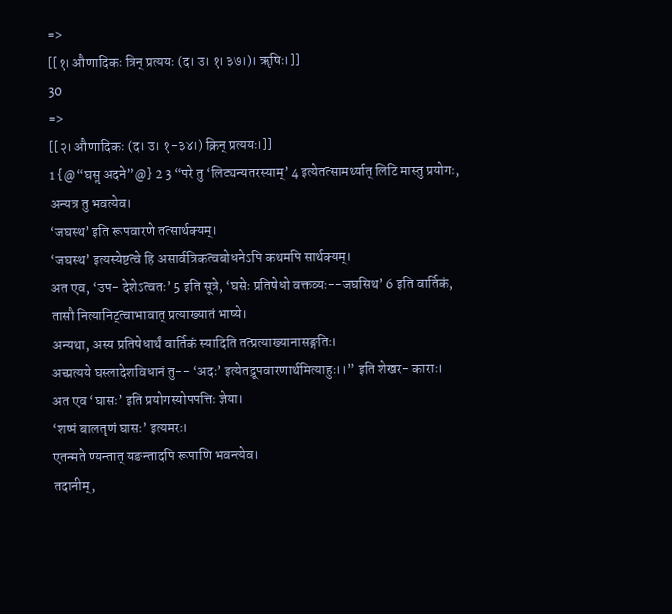=>
[[१। औणादिकः त्रिन् प्रत्ययः (द। उ। १। ३७।)। ॠषिः।]]
30
=>
[[२। औणादिकः (द। उ। १-३४।) क्रिन् प्रत्ययः।]]
1 {@“घसॢ अदने”@} 2 3 “परे तु ‘लिट्यन्यतरस्याम्’ 4 इत्येतत्सामर्थ्यात् लिटि मास्तु प्रयोगः, अन्यत्र तु भवत्येव।
‘जघस्थ’ इति रूपवारणे तत्सार्थक्यम्।
‘जघस्थ’ इत्यस्येष्टत्वे हि असार्वत्रिकत्वबोधनेऽपि कथमपि सार्थक्यम्।
अत एव, ‘उप- देशेऽत्वतः’ 5 इति सूत्रे, ‘घसेः प्रतिषेधो वक्तव्यः--जघसिथ’ 6 इति वार्तिकं, तासौ नित्यानिट्त्वाभावात् प्रत्याख्यातं भाष्ये।
अन्यथा, अस्य प्रतिषेधार्थं वार्तिकं स्यादिति तत्प्रत्याख्यानासङ्गतिः।
अच्प्रत्यये घस्लादेशविधानं तु-- ‘अदः’ इत्येतद्रूपवारणार्थमित्याहुः।।” इति शेखर- काराः।
अत एव ‘घासः’ इति प्रयोगस्योपपत्तिः ज्ञेया।
‘शष्पं बालतृणं घासः’ इत्यमरः।
एतन्मते ण्यन्तात् यङन्तादपि रूपाणि भवन्त्येव।
तदानीम्,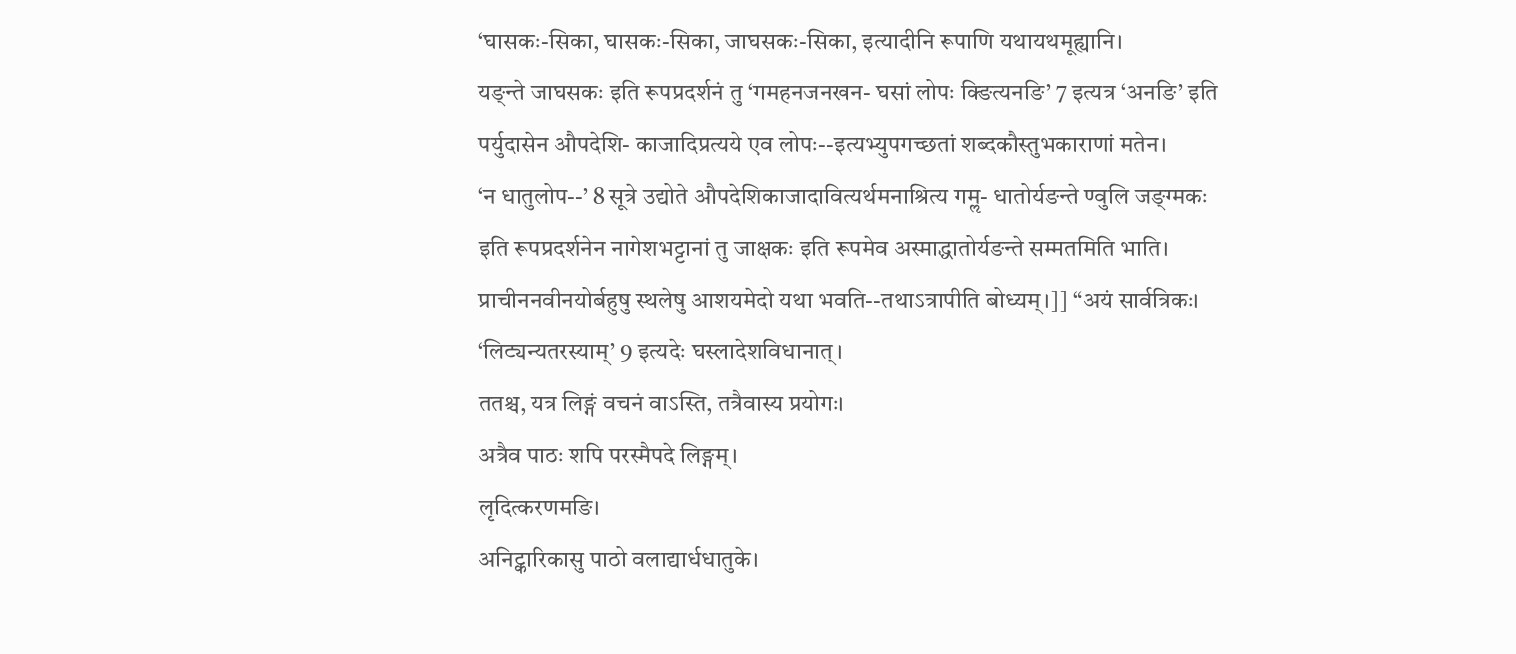‘घासकः-सिका, घासकः-सिका, जाघसकः-सिका, इत्यादीनि रूपाणि यथायथमूह्यानि।
यङ्न्ते जाघसकः इति रूपप्रदर्शनं तु ‘गमहनजनखन- घसां लोपः क्ङित्यनङि’ 7 इत्यत्र ‘अनङि’ इति पर्युदासेन औपदेशि- काजादिप्रत्यये एव लोपः--इत्यभ्युपगच्छतां शब्दकौस्तुभकाराणां मतेन।
‘न धातुलोप--’ 8 सूत्रे उद्योते औपदेशिकाजादावित्यर्थमनाश्रित्य गमॢ- धातोर्यङन्ते ण्वुलि जङ्ग्मकः इति रूपप्रदर्शनेन नागेशभट्टानां तु जाक्षकः इति रूपमेव अस्माद्धातोर्यङन्ते सम्मतमिति भाति।
प्राचीननवीनयोर्बहुषु स्थलेषु आशयमेदो यथा भवति--तथाऽत्रापीति बोध्यम्।]] “अयं सार्वत्रिकः।
‘लिट्यन्यतरस्याम्’ 9 इत्यदेः घस्लादेशविधानात्।
ततश्च, यत्र लिङ्गं वचनं वाऽस्ति, तत्रैवास्य प्रयोगः।
अत्रैव पाठः शपि परस्मैपदे लिङ्गम्।
लृदित्करणमङि।
अनिट्कारिकासु पाठो वलाद्यार्धधातुके।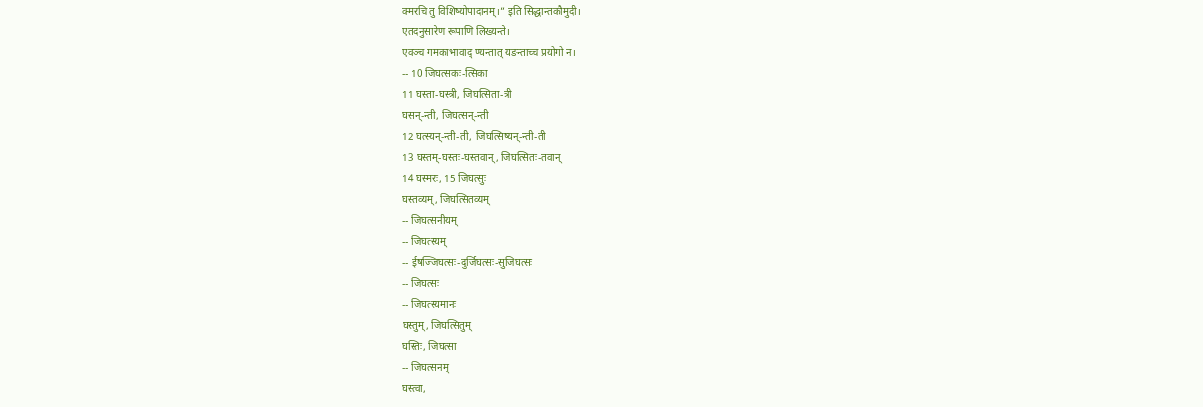क्मरचि तु विशिष्योपादानम्।” इति सिद्धान्तकौमुदी।
एतदनुसारेण रूपाणि लिख्यन्ते।
एवञ्च गमकाभावाद् ण्यन्तात् यङन्ताच्च प्रयोगो न।
-- 10 जिघत्सकः-त्सिका
11 घस्ता-घस्त्री, जिघत्सिता-त्री
घसन्-न्ती, जिघत्सन्-न्ती
12 घत्स्यन्-न्ती-ती, जिघत्सिष्यन्-न्ती-ती
13 घस्तम्-घस्तः-घस्तवान्, जिघत्सितः-तवान्
14 घस्मरः, 15 जिघत्सुः
घस्तव्यम्, जिघत्सितव्यम्
-- जिघत्सनीयम्
-- जिघत्स्यम्
-- ईषज्जिघत्सः-दुर्जिघत्सः-सुजिघत्सः
-- जिघत्सः
-- जिघत्स्यमानः
घस्तुम्, जिघत्सितुम्
घस्तिः, जिघत्सा
-- जिघत्सनम्
घस्त्वा,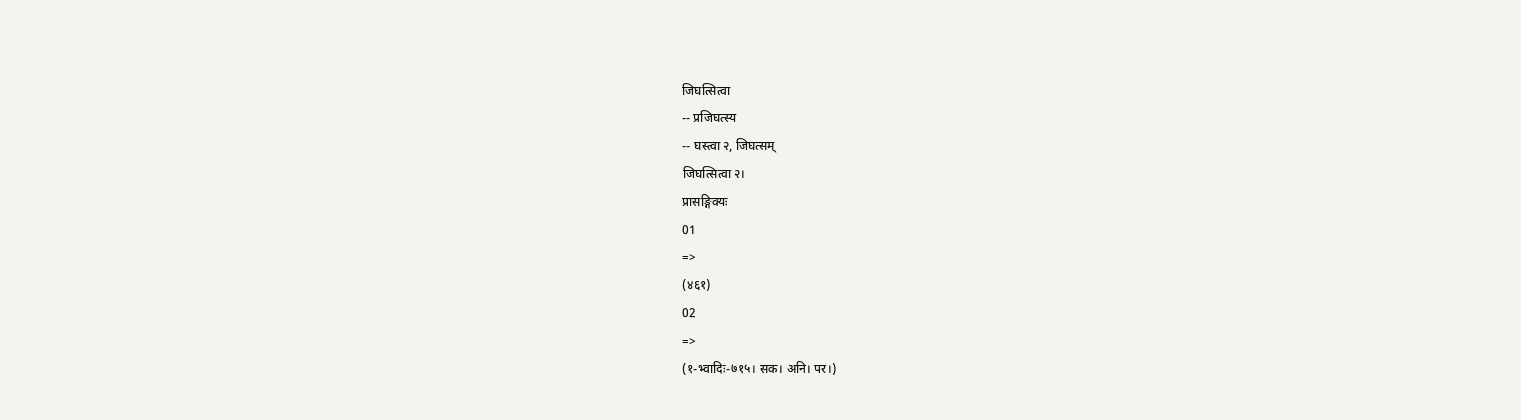जिघत्सित्वा
-- प्रजिघत्स्य
-- घस्त्वा २, जिघत्सम्
जिघत्सित्वा २।
प्रासङ्गिक्यः
01
=>
(४६१)
02
=>
(१-भ्वादिः-७१५। सक। अनि। पर।)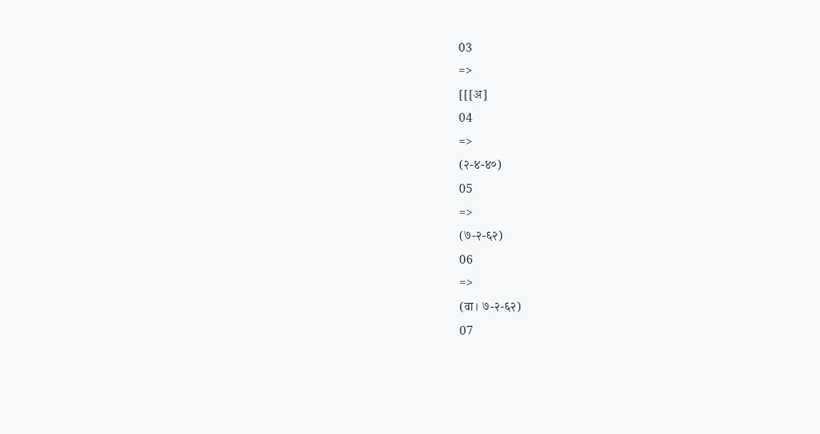03
=>
[[[अ]
04
=>
(२-४-४०)
05
=>
(७-२-६२)
06
=>
(वा। ७-२-६२)
07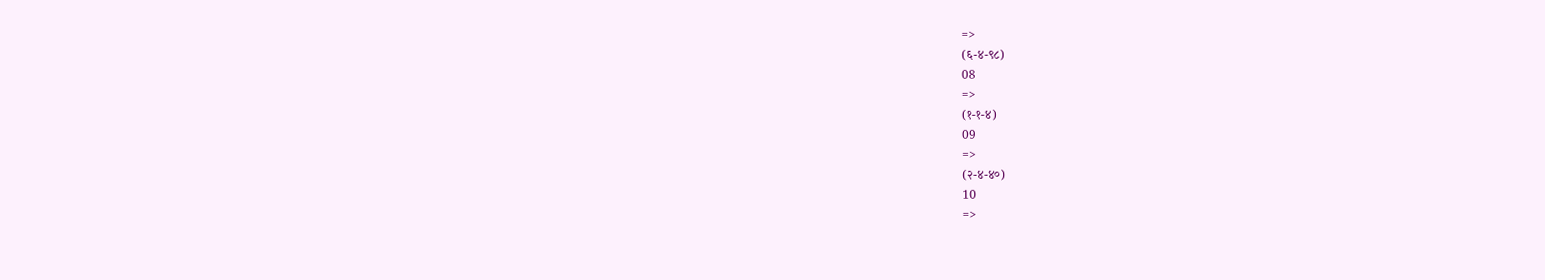=>
(६-४-९८)
08
=>
(१-१-४)
09
=>
(२-४-४०)
10
=>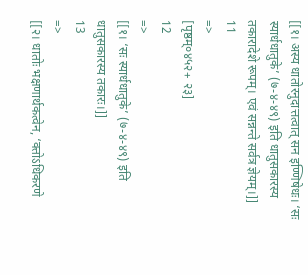[[१। अस्य धातोरनुदात्तत्वात् सन इण्णिषेधः। ‘सः स्यार्धधातुके’ (७-४-४९) इति धातुसकारस्य तकारादेशे रूपम्। एवं सन्नन्ते सर्वत्र ज्ञेयम्।]]
11
=>
[पृष्ठम्०४५२+ २३]
12
=>
[[१। ‘सः स्यार्धधातुके’ (७-४-४९) इति धातुसकारस्य तकारः।]]
13
=>
[[२। धातोः भक्षणार्थकत्वेन, ‘क्तोऽधिकरणे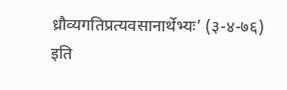ध्रौव्यगतिप्रत्यवसानार्थेभ्यः’ (३-४-७६) इति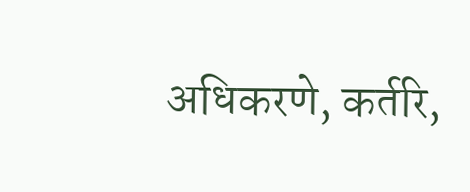अधिकरणे, कर्तरि,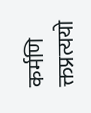कर्मणि क्तप्रत्ययो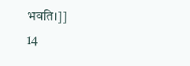भवति।]]
14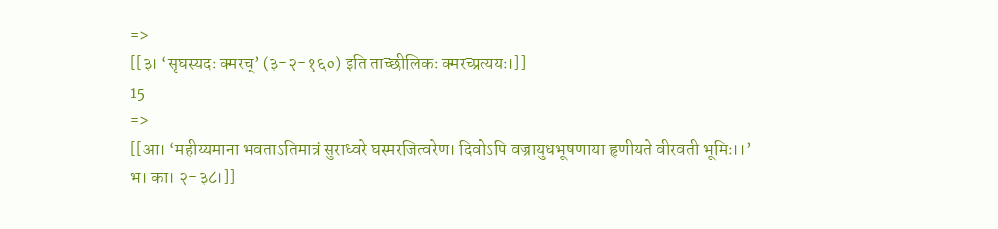=>
[[३। ‘सृघस्यदः क्मरच्’ (३-२-१६०) इति ताच्छीलिकः क्मरच्प्रत्ययः।]]
15
=>
[[आ। ‘महीय्यमाना भवताऽतिमात्रं सुराध्वरे घस्मरजित्वरेण। दिवोऽपि वज्रायुधभूषणाया हृणीयते वीरवती भूमिः।।’ भ। का। २-३८।]]